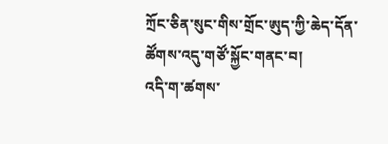ཀྲོང་ཅིན་སུང་གིས་གྲོང་ཨུད་ཀྱི་ཆེད་དོན་ཚོགས་འདུ་གཙོ་སྐྱོང་གནང་བ།
འདི་ག་ཚགས་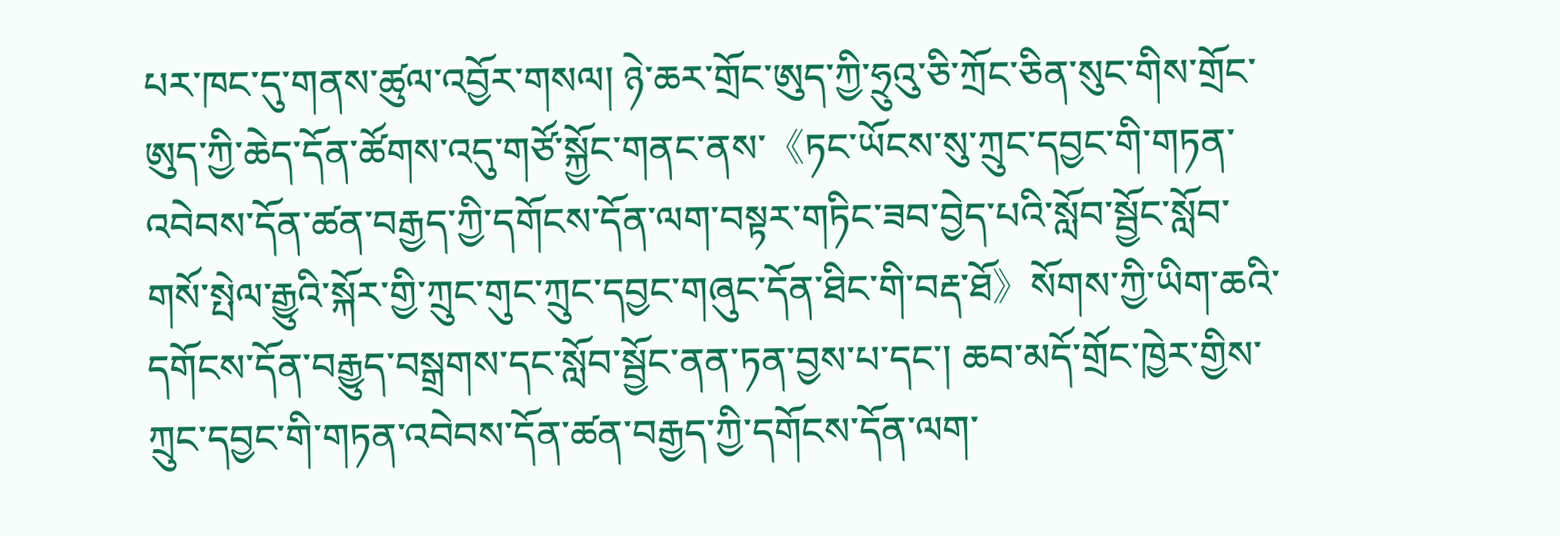པར་ཁང་དུ་གནས་ཚུལ་འབྱོར་གསལ། ཉེ་ཆར་གྲོང་ཨུད་ཀྱི་ཧྲུའུ་ཅི་ཀྲོང་ཅིན་སུང་གིས་གྲོང་ཨུད་ཀྱི་ཆེད་དོན་ཚོགས་འདུ་གཙོ་སྐྱོང་གནང་ནས་《ཏང་ཡོངས་སུ་ཀྲུང་དབྱང་གི་གཏན་འབེབས་དོན་ཚན་བརྒྱད་ཀྱི་དགོངས་དོན་ལག་བསྟར་གཏིང་ཟབ་བྱེད་པའི་སློབ་སྦྱོང་སློབ་གསོ་སྤེལ་རྒྱུའི་སྐོར་གྱི་ཀྲུང་གུང་ཀྲུང་དབྱང་གཞུང་དོན་ཐིང་གི་བརྡ་ཐོ》སོགས་ཀྱི་ཡིག་ཆའི་དགོངས་དོན་བརྒྱུད་བསྒྲགས་དང་སློབ་སྦྱོང་ནན་ཏན་བྱས་པ་དང་། ཆབ་མདོ་གྲོང་ཁྱེར་གྱིས་ཀྲུང་དབྱང་གི་གཏན་འབེབས་དོན་ཚན་བརྒྱད་ཀྱི་དགོངས་དོན་ལག་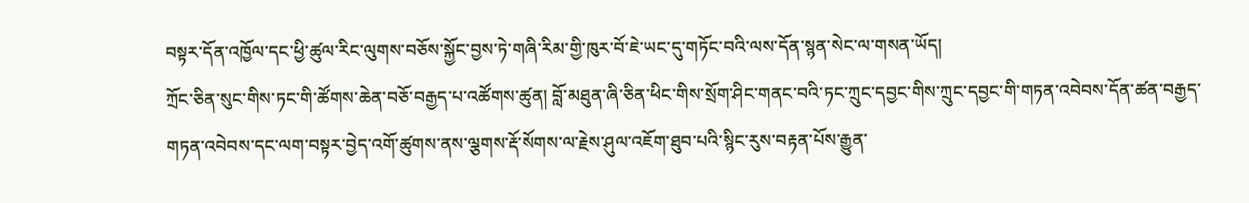བསྟར་དོན་འཁྱོལ་དང་ཕྱི་ཚུལ་རིང་ལུགས་བཅོས་སྐྱོང་བྱས་ཏེ་གཞི་རིམ་གྱི་ཁུར་བོ་ཇེ་ཡང་དུ་གཏོང་བའི་ལས་དོན་སྙན་སེང་ལ་གསན་ཡོད།
ཀྲོང་ཅིན་སུང་གིས་ཏང་གི་ཚོགས་ཆེན་བཅོ་བརྒྱད་པ་འཚོགས་ཚུན། བློ་མཐུན་ཞི་ཅིན་ཕིང་གིས་སྲོག་ཤིང་གནང་བའི་ཏང་ཀྲུང་དབྱང་གིས་ཀྲུང་དབྱང་གི་གཏན་འབེབས་དོན་ཚན་བརྒྱད་གཏན་འབེབས་དང་ལག་བསྟར་བྱེད་འགོ་ཚུགས་ནས་ལྕགས་རྡོ་སོགས་ལ་རྗེས་ཤུལ་འཇོག་ཐུབ་པའི་སྙིང་རུས་བརྟན་པོས་རྒྱུན་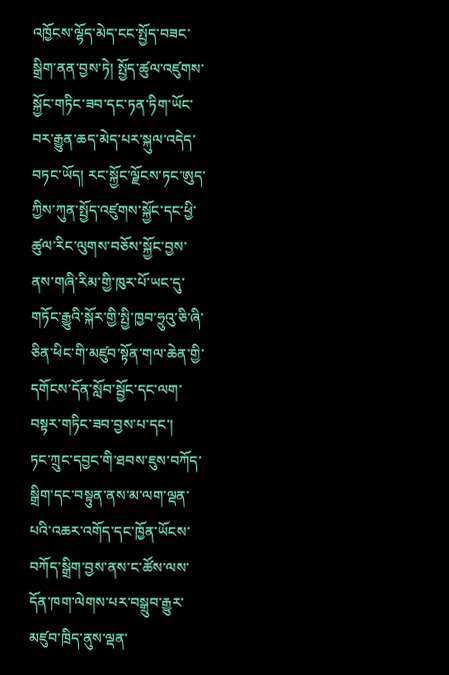འཁྱོངས་ལྷོད་མེད་ངང་སྤྱོད་བཟང་སྒྲིག་ནན་བྱས་ཏེ། སྤྱོད་ཚུལ་འཛུགས་སྐྱོང་གཏིང་ཟབ་དང་ཏན་ཏིག་ཡོང་བར་རྒྱུན་ཆད་མེད་པར་སྐུལ་འདེད་བཏང་ཡོད། རང་སྐྱོང་ལྗོངས་ཏང་ཨུད་ཀྱིས་ཀུན་སྤྱོད་འཛུགས་སྐྱོང་དང་ཕྱི་ཚུལ་རིང་ལུགས་བཅོས་སྐྱོང་བྱས་ནས་གཞི་རིམ་གྱི་ཁུར་པོ་ཡང་དུ་གཏོང་རྒྱུའི་སྐོར་གྱི་སྤྱི་ཁྱབ་ཧྲུའུ་ཅི་ཞི་ཅིན་ཕིང་གི་མཛུབ་སྟོན་གལ་ཆེན་གྱི་དགོངས་དོན་སློབ་སྦྱོང་དང་ལག་བསྟར་གཏིང་ཟབ་བྱས་པ་དང་།
ཏང་ཀྲུང་དབྱང་གི་ཐབས་ཇུས་བཀོད་སྒྲིག་དང་བསྟུན་ནས་མ་ལག་ལྡན་པའི་འཆར་འགོད་དང་ཁྱོན་ཡོངས་བཀོད་སྒྲིག་བྱས་ནས་ང་ཚོས་ལས་དོན་ཁག་ལེགས་པར་བསྒྲུབ་རྒྱུར་མཛུབ་ཁྲིད་ནུས་ལྡན་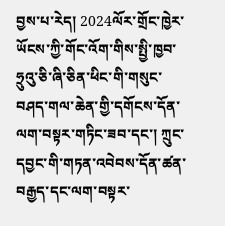བྱས་པ་རེད། 2024ལོར་གྲོང་ཁྱེར་ཡོངས་ཀྱི་གོང་འོག་གིས་སྤྱི་ཁྱབ་ཧྲུའུ་ཅི་ཞི་ཅིན་ཕིང་གི་གསུང་བཤད་གལ་ཆེན་གྱི་དགོངས་དོན་ལག་བསྟར་གཏིང་ཟབ་དང་། ཀྲུང་དབྱང་གི་གཏན་འབེབས་དོན་ཚན་བརྒྱད་དང་ལག་བསྟར་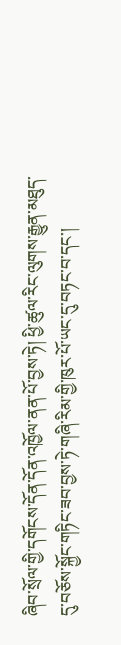ཞིབ་སྲོལ་གྱི་དགོངས་དོན་དོན་འཁྱོལ་ནན་པོ་བྱས་ཏེ། ཕྱི་ཚུལ་རིང་ལུགས་རྒྱུན་མཐུད་དུ་བཅོས་སྐྱོང་གཏིང་ཟབ་བྱས་ཏེ་གཞི་རིམ་གྱི་ཁུར་པོ་ཡང་དུ་བཏང་བ་དང་།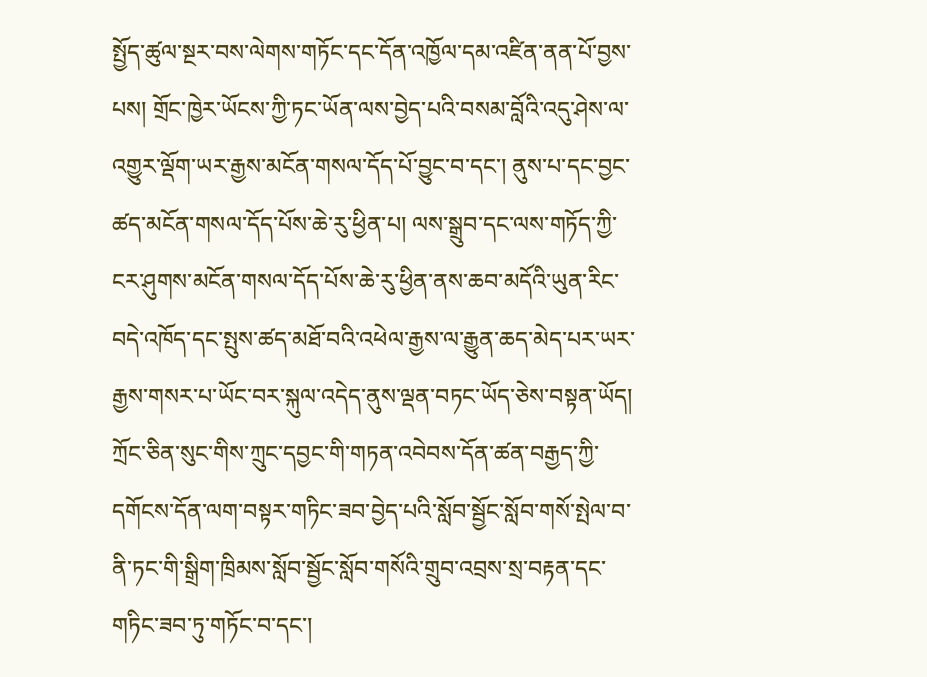སྤྱོད་ཚུལ་སྔར་བས་ལེགས་གཏོང་དང་དོན་འཁྱོལ་དམ་འཛིན་ནན་པོ་བྱས་པས། གྲོང་ཁྱེར་ཡོངས་ཀྱི་ཏང་ཡོན་ལས་བྱེད་པའི་བསམ་བློའི་འདུ་ཤེས་ལ་འགྱུར་ལྡོག་ཡར་རྒྱས་མངོན་གསལ་དོད་པོ་བྱུང་བ་དང་། ནུས་པ་དང་བྱང་ཚད་མངོན་གསལ་དོད་པོས་ཆེ་རུ་ཕྱིན་པ། ལས་སྒྲུབ་དང་ལས་གཏོད་ཀྱི་ངར་ཤུགས་མངོན་གསལ་དོད་པོས་ཆེ་རུ་ཕྱིན་ནས་ཆབ་མདོའི་ཡུན་རིང་བདེ་འཁོད་དང་སྤུས་ཚད་མཐོ་བའི་འཕེལ་རྒྱས་ལ་རྒྱུན་ཆད་མེད་པར་ཡར་རྒྱས་གསར་པ་ཡོང་བར་སྐུལ་འདེད་ནུས་ལྡན་བཏང་ཡོད་ཅེས་བསྟན་ཡོད།
ཀྲོང་ཅིན་སུང་གིས་ཀྲུང་དབྱང་གི་གཏན་འབེབས་དོན་ཚན་བརྒྱད་ཀྱི་དགོངས་དོན་ལག་བསྟར་གཏིང་ཟབ་བྱེད་པའི་སློབ་སྦྱོང་སློབ་གསོ་སྤེལ་བ་ནི་ཏང་གི་སྒྲིག་ཁྲིམས་སློབ་སྦྱོང་སློབ་གསོའི་གྲུབ་འབྲས་སྲ་བརྟན་དང་གཏིང་ཟབ་ཏུ་གཏོང་བ་དང་།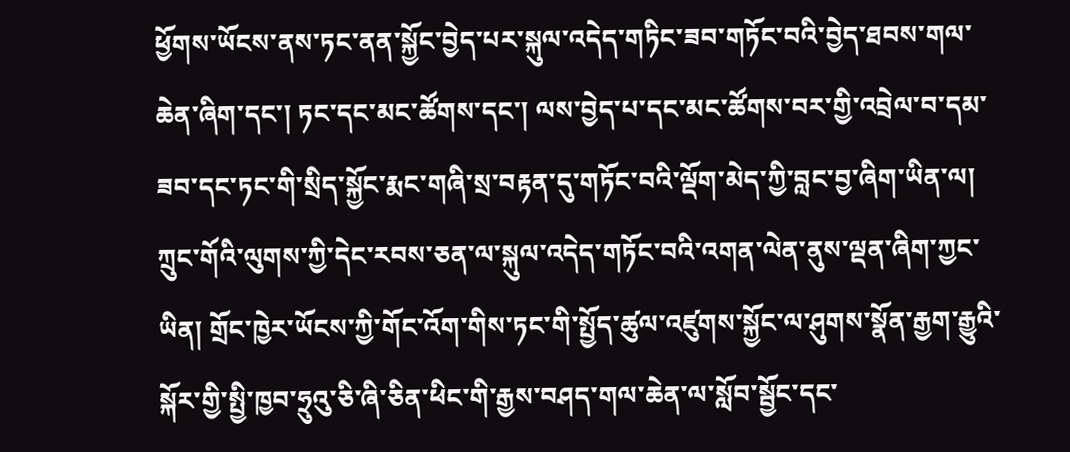ཕྱོགས་ཡོངས་ནས་ཏང་ནན་སྐྱོང་བྱེད་པར་སྐུལ་འདེད་གཏིང་ཟབ་གཏོང་བའི་བྱེད་ཐབས་གལ་ཆེན་ཞིག་དང་། ཏང་དང་མང་ཚོགས་དང་། ལས་བྱེད་པ་དང་མང་ཚོགས་བར་གྱི་འབྲེལ་བ་དམ་ཟབ་དང་ཏང་གི་སྲིད་སྐྱོང་རྨང་གཞི་སྲ་བརྟན་དུ་གཏོང་བའི་ལྡོག་མེད་ཀྱི་བླང་བྱ་ཞིག་ཡིན་ལ། ཀྲུང་གོའི་ལུགས་ཀྱི་དེང་རབས་ཅན་ལ་སྐུལ་འདེད་གཏོང་བའི་འགན་ལེན་ནུས་ལྡན་ཞིག་ཀྱང་ཡིན། གྲོང་ཁྱེར་ཡོངས་ཀྱི་གོང་འོག་གིས་ཏང་གི་སྤྱོད་ཚུལ་འཛུགས་སྐྱོང་ལ་ཤུགས་སྣོན་རྒྱག་རྒྱུའི་སྐོར་གྱི་སྤྱི་ཁྱབ་ཧྲུའུ་ཅི་ཞི་ཅིན་ཕིང་གི་རྒྱས་བཤད་གལ་ཆེན་ལ་སློབ་སྦྱོང་དང་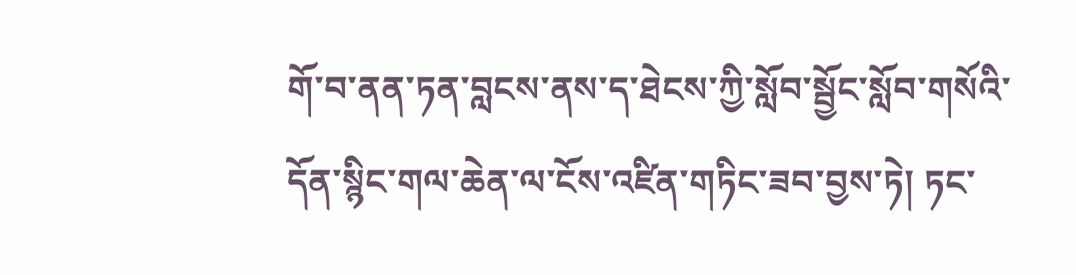གོ་བ་ནན་ཏན་བླངས་ནས་ད་ཐེངས་ཀྱི་སློབ་སྦྱོང་སློབ་གསོའི་དོན་སྙིང་གལ་ཆེན་ལ་ངོས་འཛིན་གཏིང་ཟབ་བྱས་ཏེ། ཏང་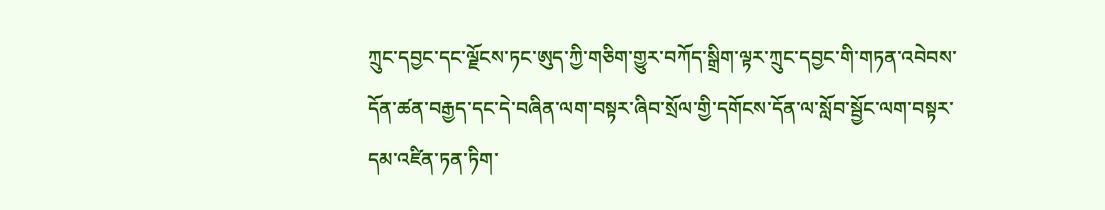ཀྲུང་དབྱང་དང་ལྗོངས་ཏང་ཨུད་ཀྱི་གཅིག་གྱུར་བཀོད་སྒྲིག་ལྟར་ཀྲུང་དབྱང་གི་གཏན་འབེབས་དོན་ཚན་བརྒྱད་དང་དེ་བཞིན་ལག་བསྟར་ཞིབ་སྲོལ་གྱི་དགོངས་དོན་ལ་སློབ་སྦྱོང་ལག་བསྟར་དམ་འཛིན་ཏན་ཏིག་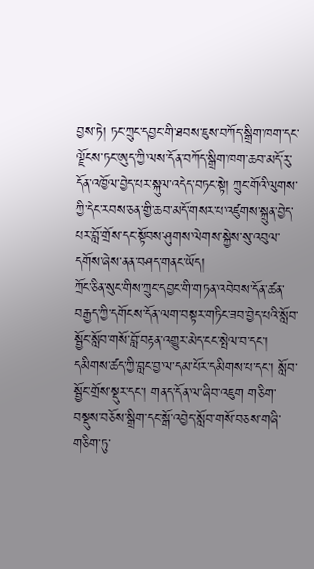བྱས་ཏེ། ཏང་ཀྲུང་དབྱང་གི་ཐབས་ཇུས་བཀོད་སྒྲིག་ཁག་དང་ལྗོངས་ཏང་ཨུད་ཀྱི་ལས་དོན་བཀོད་སྒྲིག་ཁག་ཆབ་མདོ་རུ་དོན་འཁྱོལ་བྱེད་པར་སྐུལ་འདེད་བཏང་སྟེ། ཀྲུང་གོའི་ལུགས་ཀྱི་དེང་རབས་ཅན་གྱི་ཆབ་མདོ་གསར་པ་འཛུགས་སྐྲུན་བྱེད་པར་བློ་གྲོས་དང་སྟོབས་ཤུགས་ལེགས་སྐྱེས་སུ་འབུལ་དགོས་ཞེས་ནན་བཤད་གནང་ཡོད།
ཀྲོང་ཅིན་སུང་གིས་ཀྲུང་དབྱང་གི་གཏན་འབེབས་དོན་ཚན་བརྒྱད་ཀྱི་དགོངས་དོན་ལག་བསྟར་གཏིང་ཟབ་བྱེད་པའི་སློབ་སྦྱོང་སློབ་གསོ་བློ་བརྟན་འགྱུར་མེད་ངང་སྤེལ་བ་དང་། དམིགས་ཚད་ཀྱི་བླང་བྱ་ལ་དམ་པོར་དམིགས་པ་དང་། སློབ་སྦྱོང་གྲོས་སྡུར་དང་། གནད་དོན་ལ་ཞིབ་འཇུག གཅིག་བསྡུས་བཅོས་སྒྲིག་དང་སྒོ་འབྱེད་སློབ་གསོ་བཅས་གཞི་གཅིག་ཏུ་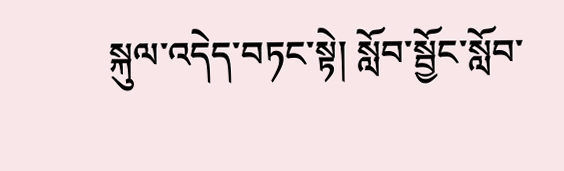སྐུལ་འདེད་བཏང་སྟེ། སློབ་སྦྱོང་སློབ་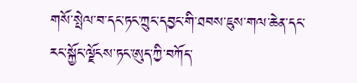གསོ་སྤེལ་བ་དང་ཏང་ཀྲུང་དབྱང་གི་ཐབས་ཇུས་གལ་ཆེན་དང་རང་སྐྱོང་ལྗོངས་ཏང་ཨུད་ཀྱི་བཀོད་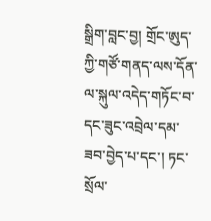སྒྲིག་བླང་བྱ། གྲོང་ཨུད་ཀྱི་གཙོ་གནད་ལས་དོན་ལ་སྐུལ་འདེད་གཏོང་བ་དང་ཟུང་འབྲེལ་དམ་ཟབ་བྱེད་པ་དང་། ཏང་སྲོལ་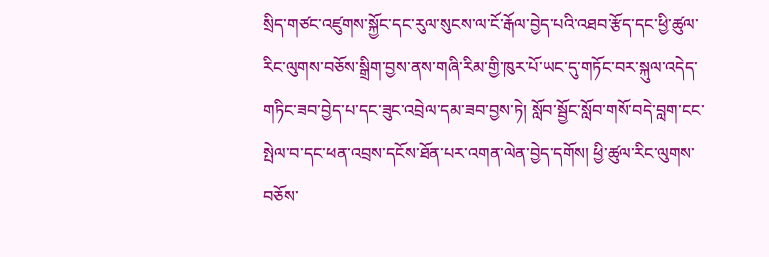སྲིད་གཙང་འཛུགས་སྐྱོང་དང་རུལ་སུངས་ལ་ངོ་རྒོལ་བྱེད་པའི་འཐབ་རྩོད་དང་ཕྱི་ཚུལ་རིང་ལུགས་བཅོས་སྒྲིག་བྱས་ནས་གཞི་རིམ་གྱི་ཁུར་པོ་ཡང་དུ་གཏོང་བར་སྐུལ་འདེད་གཏིང་ཟབ་བྱེད་པ་དང་ཟུང་འབྲེལ་དམ་ཟབ་བྱས་ཏེ། སློབ་སྦྱོང་སློབ་གསོ་བདེ་བླག་ངང་སྤེལ་བ་དང་ཕན་འབྲས་དངོས་ཐོན་པར་འགན་ལེན་བྱེད་དགོས། ཕྱི་ཚུལ་རིང་ལུགས་བཅོས་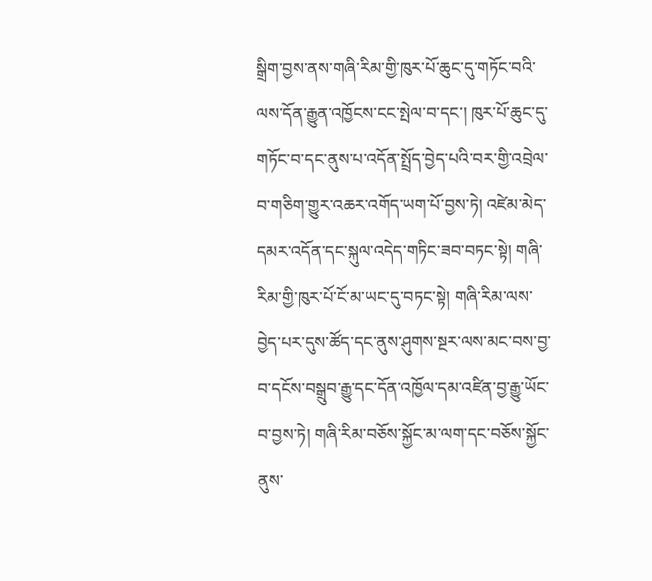སྒྲིག་བྱས་ནས་གཞི་རིམ་གྱི་ཁུར་པོ་ཆུང་དུ་གཏོང་བའི་ལས་དོན་རྒྱུན་འཁྱོངས་ངང་སྤེལ་བ་དང་། ཁུར་པོ་ཆུང་དུ་གཏོང་བ་དང་ནུས་པ་འདོན་སྤྲོད་བྱེད་པའི་བར་གྱི་འབྲེལ་བ་གཅིག་གྱུར་འཆར་འགོད་ཡག་པོ་བྱས་ཏེ། འཛེམ་མེད་དམར་འདོན་དང་སྐུལ་འདེད་གཏིང་ཟབ་བཏང་སྟེ། གཞི་རིམ་གྱི་ཁུར་པོ་ངོ་མ་ཡང་དུ་བཏང་སྟེ། གཞི་རིམ་ལས་བྱེད་པར་དུས་ཚོད་དང་ནུས་ཤུགས་སྔར་ལས་མང་བས་བྱ་བ་དངོས་བསྒྲུབ་རྒྱུ་དང་དོན་འཁྱོལ་དམ་འཛིན་བྱ་རྒྱུ་ཡོང་བ་བྱས་ཏེ། གཞི་རིམ་བཅོས་སྐྱོང་མ་ལག་དང་བཅོས་སྐྱོང་ནུས་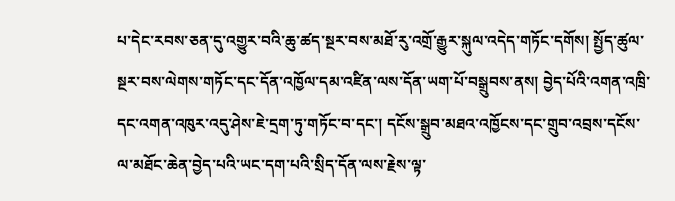པ་དེང་རབས་ཅན་དུ་འགྱུར་བའི་ཆུ་ཚད་སྔར་བས་མཐོ་རུ་འགྲོ་རྒྱུར་སྐུལ་འདེད་གཏོང་དགོས། སྤྱོད་ཚུལ་སྔར་བས་ལེགས་གཏོང་དང་དོན་འཁྱོལ་དམ་འཛིན་ལས་དོན་ཡག་པོ་བསྒྲུབས་ནས། བྱེད་པོའི་འགན་འཁྲི་དང་འགན་འཁུར་འདུ་ཤེས་ཇེ་དྲག་ཏུ་གཏོང་བ་དང་། དངོས་སྒྲུབ་མཐའ་འཁྱོངས་དང་གྲུབ་འབྲས་དངོས་ལ་མཐོང་ཆེན་བྱེད་པའི་ཡང་དག་པའི་སྲིད་དོན་ལས་རྗེས་ལྟ་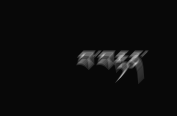བ་བརྟན་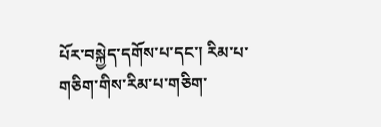པོར་བསྐྱེད་དགོས་པ་དང་། རིམ་པ་གཅིག་གིས་རིམ་པ་གཅིག་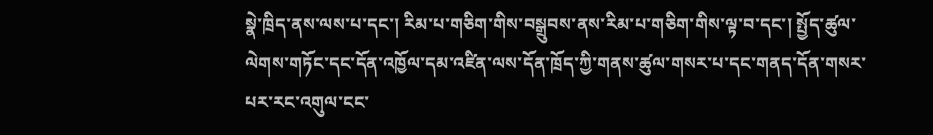སྣེ་ཁྲིད་ནས་ལས་པ་དང་། རིམ་པ་གཅིག་གིས་བསྒྲུབས་ནས་རིམ་པ་གཅིག་གིས་ལྟ་བ་དང་། སྤྱོད་ཚུལ་ལེགས་གཏོང་དང་དོན་འཁྱོལ་དམ་འཛིན་ལས་དོན་ཁྲོད་ཀྱི་གནས་ཚུལ་གསར་པ་དང་གནད་དོན་གསར་པར་རང་འགུལ་ངང་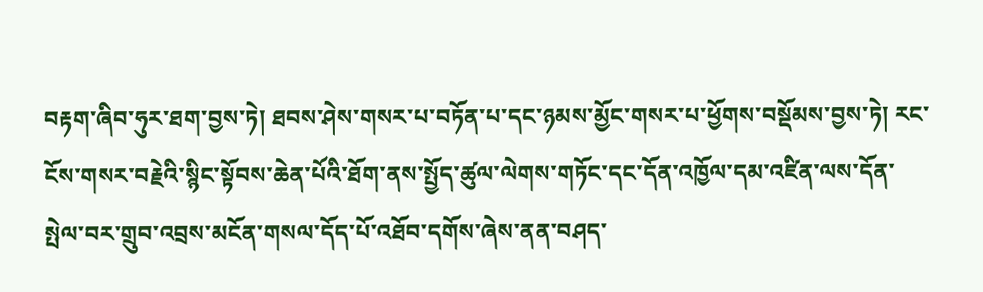བརྟག་ཞིབ་ཧུར་ཐག་བྱས་ཏེ། ཐབས་ཤེས་གསར་པ་བཏོན་པ་དང་ཉམས་མྱོང་གསར་པ་ཕྱོགས་བསྡོམས་བྱས་ཏེ། རང་ངོས་གསར་བརྗེའི་སྙིང་སྟོབས་ཆེན་པོའི་ཐོག་ནས་སྤྱོད་ཚུལ་ལེགས་གཏོང་དང་དོན་འཁྱོལ་དམ་འཛིན་ལས་དོན་སྤེལ་བར་གྲུབ་འབྲས་མངོན་གསལ་དོད་པོ་འཐོབ་དགོས་ཞེས་ནན་བཤད་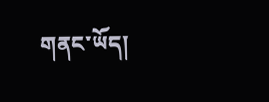གནང་ཡོད།